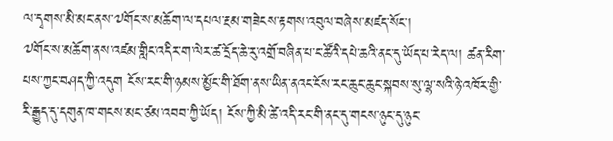ལ་དྭགས་མི་མང་ནས་༧གོང་ས་མཆོག་ལ་དཔལ་རྔམ་གཟེངས་རྟགས་འབུལ་བཞེས་མཛད་སོང་།
༧གོང་ས་མཆོག་ནས་འཛམ་གླིང་འདིར་ག་ལེར་ཚ་དྲོད་ཆེ་རུ་འགྲོ་བཞིན་པ་ང་ཚོའི་དཔེ་ཆའི་ནང་དུ་ཡོད་པ་རེད་ལ། ཚན་རིག་པས་ཀྱང་བཤད་ཀྱི་འདུག ངོས་རང་གི་ཉམས་མྱོང་གི་ཐོག་ནས་ཡིན་ནའང་ངོས་རང་ཆུང་ཆུང་སྐབས་སུ་ལྷ་སའི་ཉེ་འཁོར་གྱི་རི་རྒྱུད་དུ་དགུན་ཁ་གངས་མང་ཙམ་འབབ་ཀྱི་ཡོད། ངོས་ཀྱི་མི་ཚེ་འདི་རང་གི་ནང་དུ་གངས་ཉུང་དུ་ཉུང་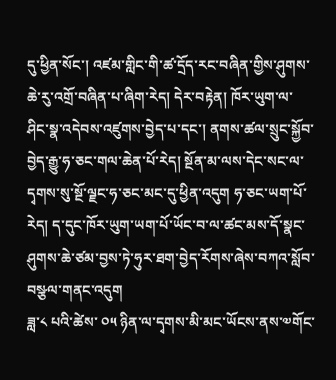དུ་ཕྱིན་སོང་། འཛམ་གླིང་གི་ཚ་དྲོད་རང་བཞིན་གྱིས་ཤུགས་ཆེ་རུ་འགྲོ་བཞིན་པ་ཞིག་རེད། དེར་བརྟེན། ཁོར་ཡུག་ལ་ཤིང་སྣ་འདེབས་འཛུགས་བྱེད་པ་དང་། ནགས་ཚལ་སྲུང་སྐྱོབ་བྱེད་རྒྱུ་ཧ་ཅང་གལ་ཆེན་པོ་རེད། སྔོན་མ་ལས་དེང་སང་ལ་དྭགས་སུ་སྔོ་ལྗང་ཧ་ཅང་མང་དུ་ཕྱིན་འདུག ཧ་ཅང་ཡག་པོ་རེད། ད་དུང་ཁོར་ཡུག་ཡག་པོ་ཡོང་བ་ལ་ཚང་མས་དོ་སྣང་ཤུགས་ཆེ་ཙམ་བྱས་ཏེ་ཧུར་ཐག་བྱེད་རོགས་ཞེས་བཀའ་སློབ་བསྩལ་གནང་འདུག
ཟླ་༨ པའི་ཚེས་ ༠༥ ཉིན་ལ་དྭགས་མི་མང་ཡོངས་ནས་༧གོང་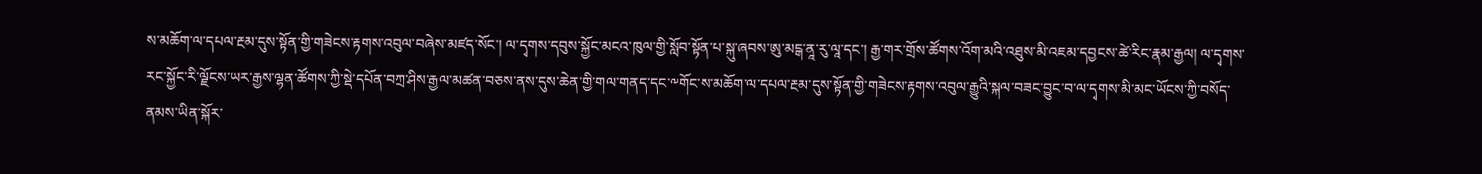ས་མཆོག་ལ་དཔལ་རྔམ་དུས་སྟོན་གྱི་གཟེངས་རྟགས་འབུལ་བཞེས་མཛད་སོང་། ལ་དྭགས་དབུས་སྐྱོང་མངའ་ཁུལ་གྱི་སློབ་སྟོན་པ་སྐུ་ཞབས་ཨུ་མངྒ་ནཱ་རུ་ལཱ་དང་། རྒྱ་གར་གྲོས་ཚོགས་འོག་མའི་འཐུས་མི་འཇམ་དབྱངས་ཚེ་རིང་རྣམ་རྒྱལ། ལ་དྭགས་རང་སྐྱོང་རི་ལྗོངས་ཡར་རྒྱས་ལྷན་ཚོགས་ཀྱི་སྡེ་དཔོན་བཀྲ་ཤིས་རྒྱལ་མཚན་བཅས་ནས་དུས་ཆེན་གྱི་གལ་གནད་དང་༸གོང་ས་མཆོག་ལ་དཔལ་རྔམ་དུས་སྟོན་གྱི་གཟེངས་རྟགས་འབུལ་རྒྱུའི་སྐལ་བཟང་བྱུང་བ་ལ་དྭགས་མི་མང་ཡོངས་ཀྱི་བསོད་ནམས་ཡིན་སྐོར་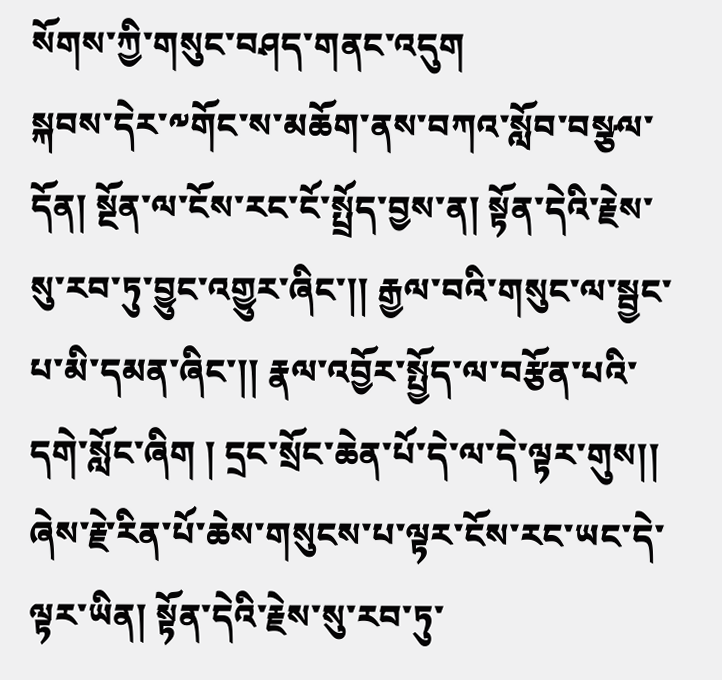སོགས་ཀྱི་གསུང་བཤད་གནང་འདུག
སྐབས་དེར་༸གོང་ས་མཆོག་ནས་བཀའ་སློབ་བསྩལ་དོན། སྔོན་ལ་ངོས་རང་ངོ་སྤྲོད་བྱས་ན། སྟོན་དེའི་རྗེས་སུ་རབ་ཏུ་བྱུང་འགྱུར་ཞིང་།། རྒྱལ་བའི་གསུང་ལ་སྦྱང་པ་མི་དམན་ཞིང་།། རྣལ་འབྱོར་སྤྱོད་ལ་བརྩོན་པའི་དགེ་སློང་ཞིག ། དྲང་སྲོང་ཆེན་པོ་དེ་ལ་དེ་ལྟར་གུས།། ཞེས་རྗེ་རིན་པོ་ཆེས་གསུངས་པ་ལྟར་ངོས་རང་ཡང་དེ་ལྟར་ཡིན། སྟོན་དེའི་རྗེས་སུ་རབ་ཏུ་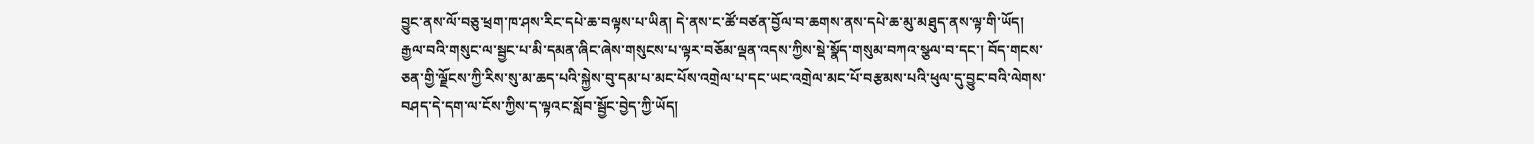བྱུང་ནས་ལོ་བཅུ་ཕྲག་ཁ་ཤས་རིང་དཔེ་ཆ་བལྟས་པ་ཡིན། དེ་ནས་ང་ཚོ་བཙན་བྱོལ་བ་ཆགས་ནས་དཔེ་ཆ་མུ་མཐུད་ནས་ལྟ་གི་ཡོད། རྒྱལ་བའི་གསུང་ལ་སྦྱང་པ་མི་དམན་ཞིང་ཞེས་གསུངས་པ་ལྟར་བཅོམ་ལྡན་འདས་ཀྱིས་སྡེ་སྣོད་གསུམ་བཀའ་སྩལ་བ་དང་། བོད་གངས་ཅན་གྱི་ལྗོངས་ཀྱི་རིས་སུ་མ་ཆད་པའི་སྐྱེས་བུ་དམ་པ་མང་པོས་འགྲེལ་པ་དང་ཡང་འགྲེལ་མང་པོ་བརྩམས་པའི་ཕུལ་དུ་བྱུང་བའི་ལེགས་བཤད་དེ་དག་ལ་ངོས་ཀྱིས་ད་ལྟའང་སློབ་སྦྱོང་བྱེད་ཀྱི་ཡོད།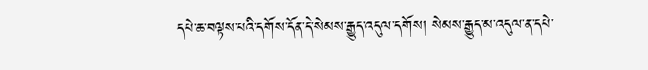དཔེ་ཆ་བལྟས་པའི་དགོས་དོན་དེ་སེམས་རྒྱུད་འདུལ་དགོས། སེམས་རྒྱུད་མ་འདུལ་ན་དཔེ་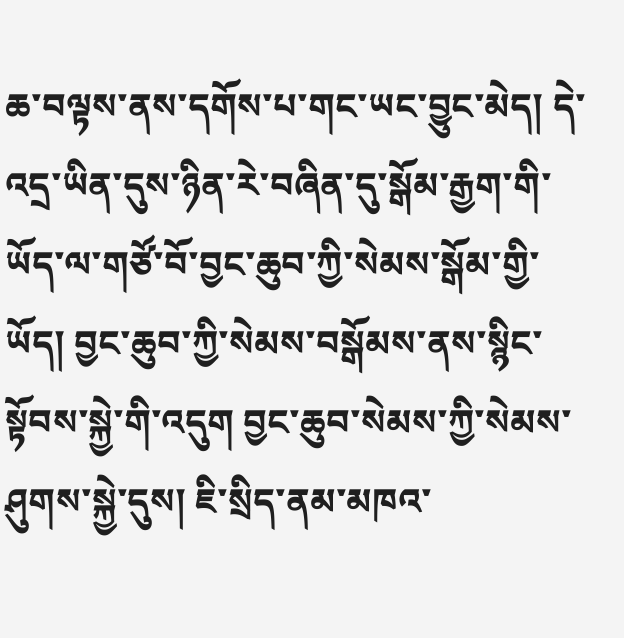ཆ་བལྟས་ནས་དགོས་པ་གང་ཡང་བྱུང་མེད། དེ་འདྲ་ཡིན་དུས་ཉིན་རེ་བཞིན་དུ་སྒོམ་རྒྱག་གི་ཡོད་ལ་གཙོ་བོ་བྱང་ཆུབ་ཀྱི་སེམས་སྒོམ་གྱི་ཡོད། བྱང་ཆུབ་ཀྱི་སེམས་བསྒོམས་ནས་སྙིང་སྟོབས་སྐྱེ་གི་འདུག བྱང་ཆུབ་སེམས་ཀྱི་སེམས་ཤུགས་སྐྱེ་དུས། ཇི་སྲིད་ནམ་མཁའ་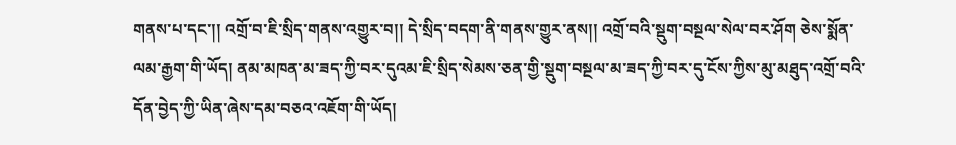གནས་པ་དང་།། འགྲོ་བ་ཇི་སྲིད་གནས་འགྱུར་བ།། དེ་སྲིད་བདག་ནི་གནས་གྱུར་ནས།། འགྲོ་བའི་སྡུག་བསྔལ་སེལ་བར་ཤོག ཅེས་སྨོན་ལམ་རྒྱག་གི་ཡོད། ནམ་མཁན་མ་ཟད་ཀྱི་བར་དུའམ་ཇི་སྲིད་སེམས་ཅན་གྱི་སྡུག་བསྔལ་མ་ཟད་ཀྱི་བར་དུ་ངོས་ཀྱིས་མུ་མཐུད་འགྲོ་བའི་དོན་བྱེད་ཀྱི་ཡིན་ཞེས་དམ་བཅའ་འཇོག་གི་ཡོད།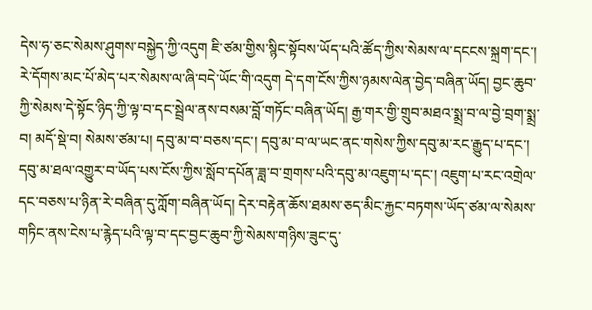དེས་ཧ་ཅང་སེམས་ཤུགས་བསྐྱེད་ཀྱི་འདུག ཇི་ཙམ་གྱིས་སྙིང་སྟོབས་ཡོད་པའི་ཚོད་ཀྱིས་སེམས་ལ་དངངས་སྐྲག་དང་། རེ་དོགས་མང་པོ་མེད་པར་སེམས་ལ་ཞི་བདེ་ཡོང་གི་འདུག དེ་དག་ངོས་ཀྱིས་ཉམས་ལེན་བྱེད་བཞིན་ཡོད། བྱང་ཆུབ་ཀྱི་སེམས་དེ་སྟོང་ཉིད་ཀྱི་ལྟ་བ་དང་སྦྲེལ་ནས་བསམ་བློ་གཏོང་བཞིན་ཡོད། རྒྱ་གར་གྱི་གྲུབ་མཐའ་སྨྲ་བ་ལ་བྱེ་བྲག་སྨྲ་བ། མདོ་སྡེ་བ། སེམས་ཙམ་པ། དབུ་མ་བ་བཅས་དང་། དབུ་མ་བ་ལ་ཡང་ནང་གསེས་ཀྱིས་དབུ་མ་རང་རྒྱུད་པ་དང་། དབུ་མ་ཐལ་འགྱུར་བ་ཡོད་པས་ངོས་ཀྱིས་སློབ་དཔོན་ཟླ་བ་གྲགས་པའི་དབུ་མ་འཇུག་པ་དང་། འཇུག་པ་རང་འགྲེལ་དང་བཅས་པ་ཉིན་རེ་བཞིན་དུ་ཀློག་བཞིན་ཡོད། དེར་བརྟེན་ཆོས་ཐམས་ཅད་མིང་རྐྱང་བཏགས་ཡོད་ཙམ་ལ་སེམས་གཏིང་ནས་ངེས་པ་རྙེད་པའི་ལྟ་བ་དང་བྱང་ཆུབ་ཀྱི་སེམས་གཉིས་ཟུང་དུ་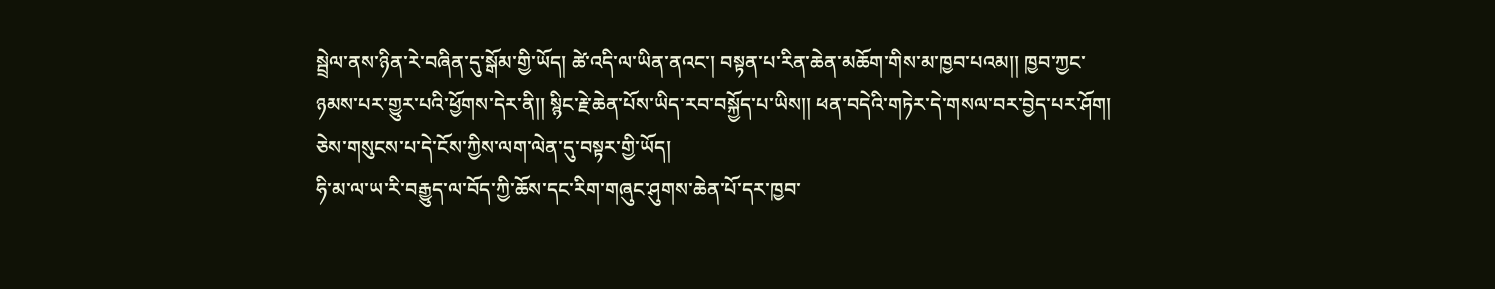སྦྲེལ་ནས་ཉིན་རེ་བཞིན་དུ་སྒོམ་གྱི་ཡོད། ཚེ་འདི་ལ་ཡིན་ནའང་། བསྟན་པ་རིན་ཆེན་མཆོག་གིས་མ་ཁྱབ་པའམ།། ཁྱབ་ཀྱང་ཉམས་པར་གྱུར་པའི་ཕྱོགས་དེར་ནི།། སྙིང་རྗེ་ཆེན་པོས་ཡིད་རབ་བསྐྱོད་པ་ཡིས།། ཕན་བདེའི་གཏེར་དེ་གསལ་བར་བྱེད་པར་ཤོག། ཅེས་གསུངས་པ་དེ་ངོས་ཀྱིས་ལག་ལེན་དུ་བསྟར་གྱི་ཡོད།
ཧི་མ་ལ་ཡ་རི་བརྒྱུད་ལ་བོད་ཀྱི་ཆོས་དང་རིག་གཞུང་ཤུགས་ཆེན་པོ་དར་ཁྱབ་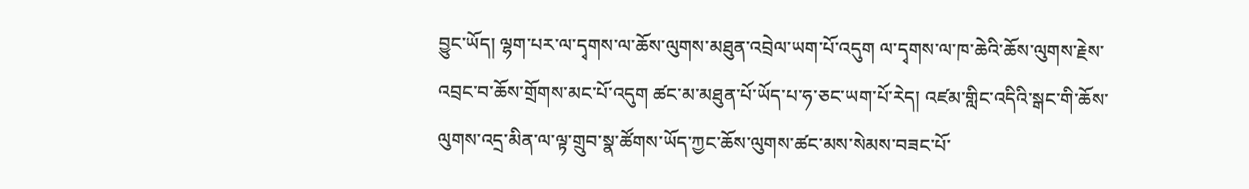བྱུང་ཡོད། ལྷག་པར་ལ་དྭགས་ལ་ཆོས་ལུགས་མཐུན་འབྲེལ་ཡག་པོ་འདུག ལ་དྭགས་ལ་ཁ་ཆེའི་ཆོས་ལུགས་རྗེས་འབྲང་བ་ཆོས་གྲོགས་མང་པོ་འདུག ཚང་མ་མཐུན་པོ་ཡོད་པ་ཧ་ཅང་ཡག་པོ་རེད། འཛམ་གླིང་འདིའི་སྒང་གི་ཆོས་ལུགས་འདྲ་མིན་ལ་ལྟ་གྲུབ་སྣ་ཚོགས་ཡོད་ཀྱང་ཆོས་ལུགས་ཚང་མས་སེམས་བཟང་པོ་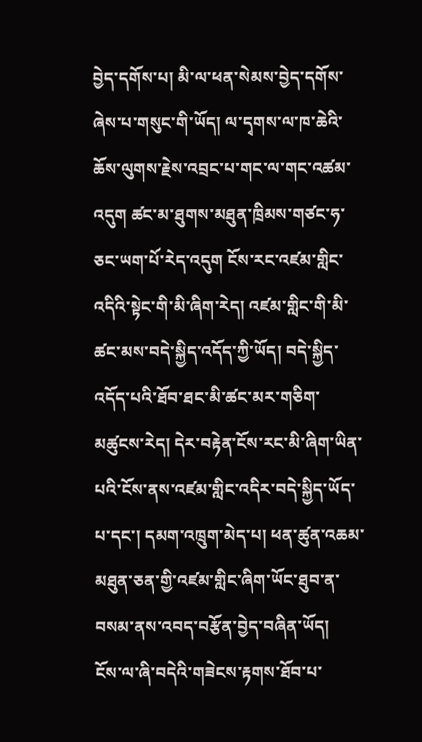བྱེད་དགོས་པ། མི་ལ་ཕན་སེམས་བྱེད་དགོས་ཞེས་པ་གསུང་གི་ཡོད། ལ་དྭགས་ལ་ཁ་ཆེའི་ཆོས་ལུགས་རྗེས་འབྲང་པ་གང་ལ་གང་འཚམ་འདུག ཚང་མ་ཐུགས་མཐུན་ཁྲིམས་གཙང་ཧ་ཅང་ཡག་པོ་རེད་འདུག ངོས་རང་འཛམ་གླིང་འདིའི་སྟེང་གི་མི་ཞིག་རེད། འཛམ་གླིང་གི་མི་ཚང་མས་བདེ་སྐྱིད་འདོད་ཀྱི་ཡོད། བདེ་སྐྱིད་འདོད་པའི་ཐོབ་ཐང་མི་ཚང་མར་གཅིག་མཚུངས་རེད། དེར་བརྟེན་ངོས་རང་མི་ཞིག་ཡིན་པའི་ངོས་ནས་འཛམ་གླིང་འདིར་བདེ་སྐྱིད་ཡོད་པ་དང་། དམག་འཁྲུག་མེད་པ། ཕན་ཚུན་འཆམ་མཐུན་ཅན་གྱི་འཛམ་གླིང་ཞིག་ཡོང་ཐུབ་ན་བསམ་ནས་འབད་བརྩོན་བྱེད་བཞིན་ཡོད།
ངོས་ལ་ཞི་བདེའི་གཟེངས་རྟགས་ཐོབ་པ་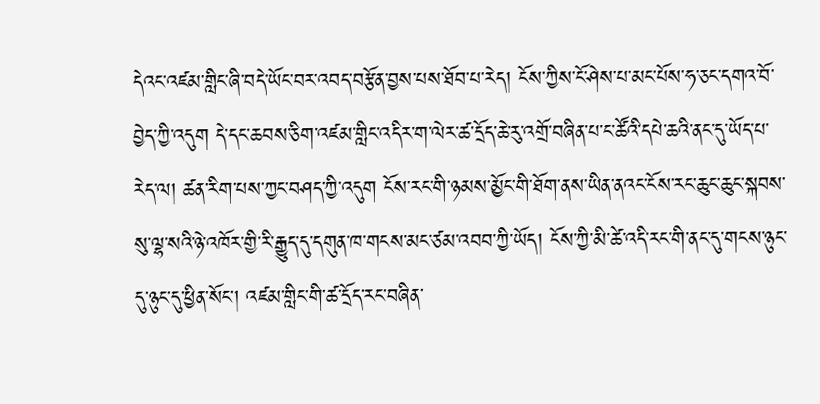དེའང་འཛམ་གླིང་ཞི་བདེ་ཡོང་བར་འབད་བརྩོན་བྱས་པས་ཐོབ་པ་རེད། ངོས་ཀྱིས་ངོ་ཤེས་པ་མང་པོས་ཧ་ཅང་དགའ་བོ་བྱེད་ཀྱི་འདུག དེ་དང་ཆབས་ཅིག་འཛམ་གླིང་འདིར་ག་ལེར་ཚ་དྲོད་ཆེ་རུ་འགྲོ་བཞིན་པ་ང་ཚོའི་དཔེ་ཆའི་ནང་དུ་ཡོད་པ་རེད་ལ། ཚན་རིག་པས་ཀྱང་བཤད་ཀྱི་འདུག ངོས་རང་གི་ཉམས་མྱོང་གི་ཐོག་ནས་ཡིན་ནའང་ངོས་རང་ཆུང་ཆུང་སྐབས་སུ་ལྷ་སའི་ཉེ་འཁོར་གྱི་རི་རྒྱུད་དུ་དགུན་ཁ་གངས་མང་ཙམ་འབབ་ཀྱི་ཡོད། ངོས་ཀྱི་མི་ཚེ་འདི་རང་གི་ནང་དུ་གངས་ཉུང་དུ་ཉུང་དུ་ཕྱིན་སོང་། འཛམ་གླིང་གི་ཚ་དྲོད་རང་བཞིན་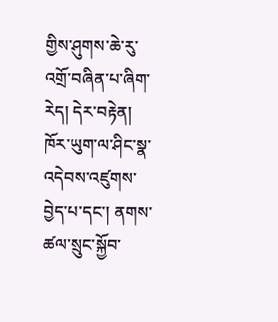གྱིས་ཤུགས་ཆེ་རུ་འགྲོ་བཞིན་པ་ཞིག་རེད། དེར་བརྟེན། ཁོར་ཡུག་ལ་ཤིང་སྣ་འདེབས་འཛུགས་བྱེད་པ་དང་། ནགས་ཚལ་སྲུང་སྐྱོབ་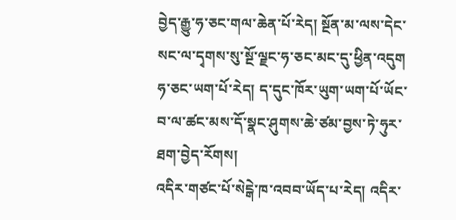བྱེད་རྒྱུ་ཧ་ཅང་གལ་ཆེན་པོ་རེད། སྔོན་མ་ལས་དེང་སང་ལ་དྭགས་སུ་སྔོ་ལྗང་ཧ་ཅང་མང་དུ་ཕྱིན་འདུག ཧ་ཅང་ཡག་པོ་རེད། ད་དུང་ཁོར་ཡུག་ཡག་པོ་ཡོང་བ་ལ་ཚང་མས་དོ་སྣང་ཤུགས་ཆེ་ཙམ་བྱས་ཏེ་ཧུར་ཐག་བྱེད་རོགས།
འདིར་གཙང་པོ་སེངྒེ་ཁ་འབབ་ཡོད་པ་རེད། འདིར་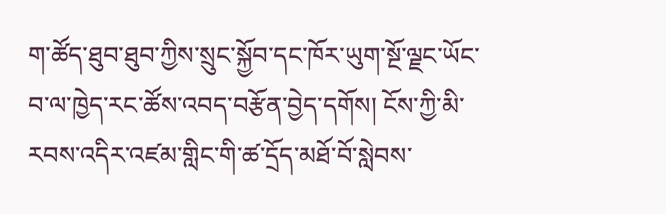ག་ཚོད་ཐུབ་ཐུབ་ཀྱིས་སྲུང་སྐྱོབ་དང་ཁོར་ཡུག་སྔོ་ལྗང་ཡོང་བ་ལ་ཁྱེད་རང་ཚོས་འབད་བརྩོན་བྱེད་དགོས། ངོས་ཀྱི་མི་རབས་འདིར་འཛམ་གླིང་གི་ཚ་དྲོད་མཐོ་བོ་སླེབས་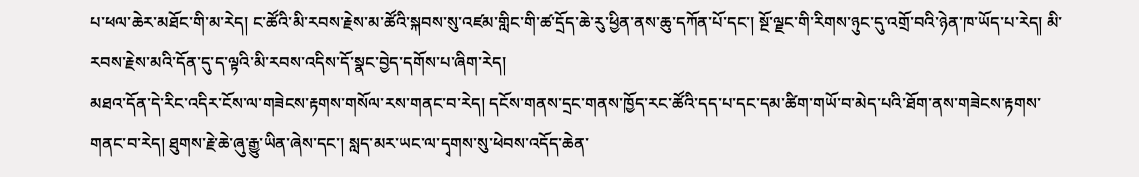པ་ཕལ་ཆེར་མཐོང་གི་མ་རེད། ང་ཚོའི་མི་རབས་རྗེས་མ་ཚོའི་སྐབས་སུ་འཛམ་གླིང་གི་ཚ་དྲོད་ཆེ་རུ་ཕྱིན་ནས་ཆུ་དཀོན་པོ་དང་། སྔོ་ལྗང་གི་རིགས་ཉུང་དུ་འགྲོ་བའི་ཉེན་ཁ་ཡོད་པ་རེད། མི་རབས་རྗེས་མའི་དོན་དུ་ད་ལྟའི་མི་རབས་འདིས་དོ་སྣང་བྱེད་དགོས་པ་ཞིག་རེད།
མཐའ་དོན་དེ་རིང་འདིར་ངོས་ལ་གཟེངས་རྟགས་གསོལ་རས་གནང་བ་རེད། དངོས་གནས་དྲང་གནས་ཁྱོད་རང་ཚོའི་དད་པ་དང་དམ་ཚིག་གཡོ་བ་མེད་པའི་ཐོག་ནས་གཟེངས་རྟགས་གནང་བ་རེད། ཐུགས་རྗེ་ཆེ་ཞུ་རྒྱུ་ཡིན་ཞེས་དང་། སླད་མར་ཡང་ལ་དྭགས་སུ་ཕེབས་འདོད་ཆེན་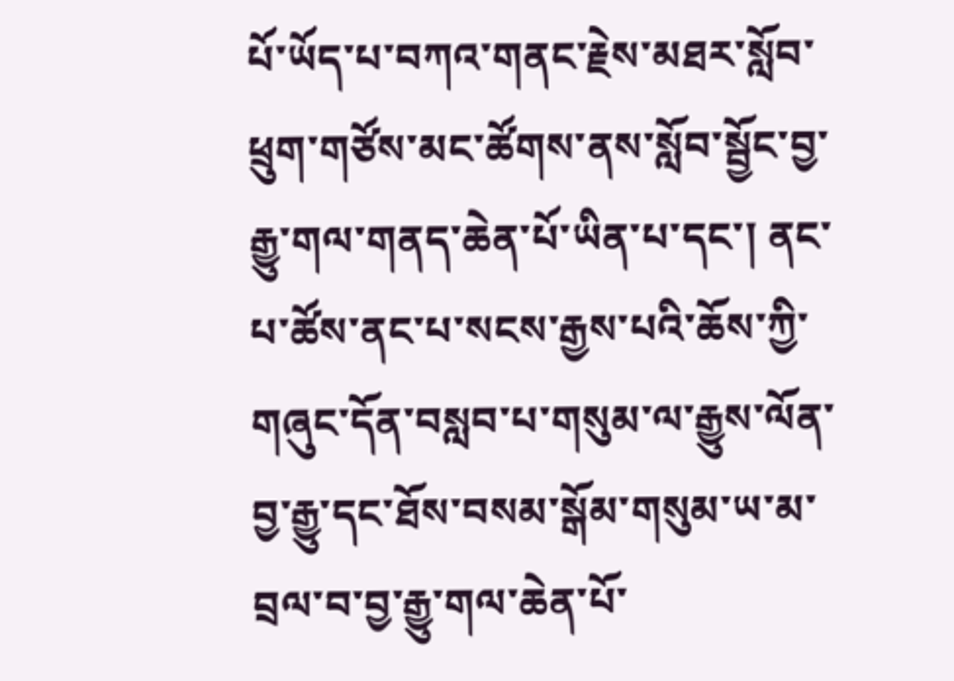པོ་ཡོད་པ་བཀའ་གནང་རྗེས་མཐར་སློབ་ཕྲུག་གཙོས་མང་ཚོགས་ནས་སློབ་སྦྱོང་བྱ་རྒྱུ་གལ་གནད་ཆེན་པོ་ཡིན་པ་དང་། ནང་པ་ཚོས་ནང་པ་སངས་རྒྱས་པའི་ཆོས་ཀྱི་གཞུང་དོན་བསླབ་པ་གསུམ་ལ་རྒྱུས་ལོན་བྱ་རྒྱུ་དང་ཐོས་བསམ་སྒོམ་གསུམ་ཡ་མ་བྲལ་བ་བྱ་རྒྱུ་གལ་ཆེན་པོ་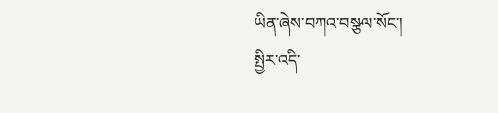ཡིན་ཞེས་བཀའ་བསྩལ་སོང་།
སྤྱིར་འདི་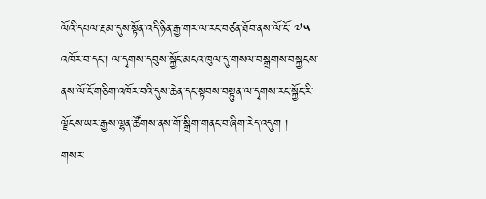ལོའི་དཔལ་རྔམ་དུས་སྟོན་འདི་ཉིན་རྒྱ་གར་ལ་རང་བཙན་ཐོབ་ནས་ལོ་ངོ་ ༧༥ འཁོར་བ་དང་། ལ་དྭགས་དབུས་སྐྱོང་མངའ་ཁུལ་དུ་གསལ་བསྒྲགས་བསྐྱངས་ནས་ལོ་ངོ་གཅིག་འཁོར་བའི་དུས་ཆེན་དང་སྟབས་བསྟུན་ལ་དྭགས་རང་སྐྱོང་རི་ལྗོངས་ཡར་རྒྱས་ལྷན་ཚོགས་ནས་གོ་སྒྲིག་གནང་བ་ཞིག་རེད་འདུག །
གསར་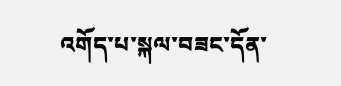འགོད་པ་སྐལ་བཟང་དོན་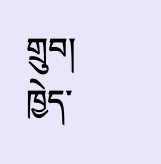གྲུབ།
ཁྱེད་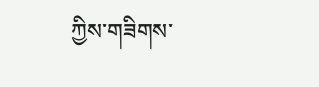ཀྱིས་གཟིགས་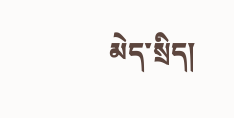མེད་སྲིད།